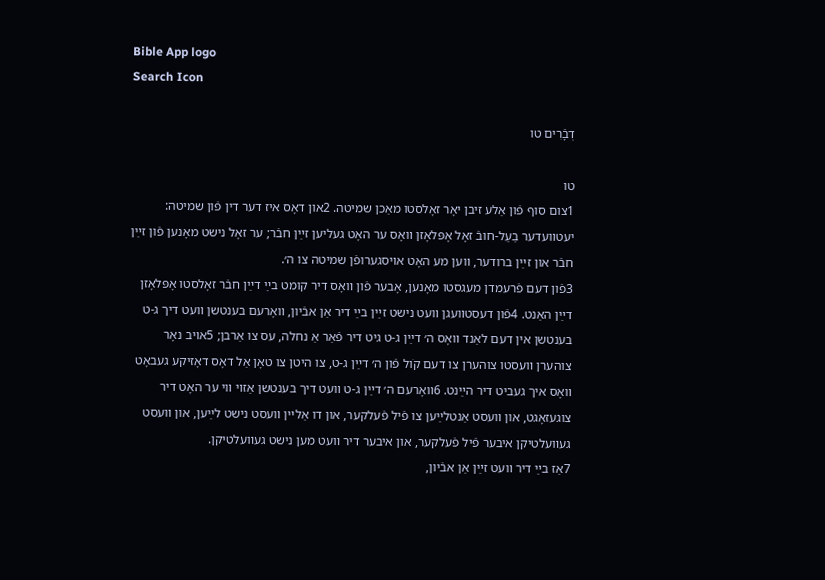Bible App logo
Search Icon

דְבָֿרִים טו

טו
1צום סוף פֿון אַלע זיבן יאָר זאָלסטו מאַכן שמיטה. 2און דאָס איז דער דין פֿון שמיטה: יעטװעדער בַעַל-חובֿ זאָל אָפּלאָזן װאָס ער האָט געליען זײַן חבֿר; ער זאָל נישט מאָנען פֿון זײַן חבֿר און זײַן ברודער, װען מע האָט אױסגערופֿן שמיטה צו ה׳.
3פֿון דעם פֿרעמדן מעגסטו מאָנען, אָבער פֿון װאָס דיר קומט בײַ דײַן חבֿר זאָלסטו אָפּלאָזן דײַן האַנט. 4פֿון דעסטװעגן װעט נישט זײַן בײַ דיר אַן אבֿיון, װאָרעם בענטשן װעט דיך ג-ט בענטשן אין דעם לאַנד װאָס ה׳ דײַן ג-ט גיט דיר פֿאַר אַ נחלה, עס צו אַרבן; 5אױב נאָר צוהערן װעסטו צוהערן צו דעם קֹול פֿון ה׳ דײַן ג-ט, צו היטן צו טאָן אַל דאָס דאָזיקע געבאָט װאָס איך געביט דיר הײַנט. 6װאָרעם ה׳ דײַן ג-ט װעט דיך בענטשן אַזױ װי ער האָט דיר צוגעזאָגט, און װעסט אַנטלײַען צו פֿיל פֿעלקער, און דו אַלײן װעסט נישט לײַען, און װעסט געװעלטיקן איבער פֿיל פֿעלקער, און איבער דיר װעט מען נישט געװעלטיקן.
7אַז בײַ דיר װעט זײַן אַן אבֿיון,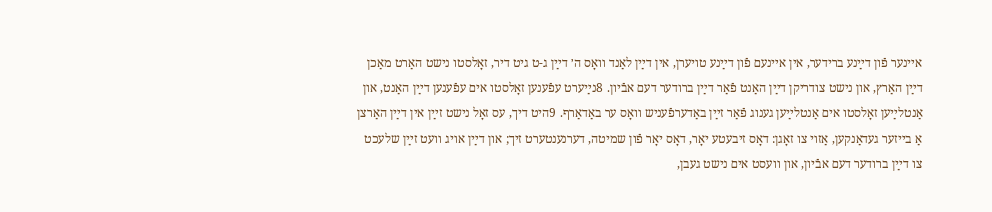אײנער פֿון דײַנע ברידער, אין אײנעם פֿון דײַנע טױערן, אין דײַן לאַנד װאָס ה׳ דײַן ג-ט גיט דיר, זאָלסטו נישט האַרט מאַכן דײַן האַרץ, און נישט צודריקן דײַן האַנט פֿאַר דײַן ברודער דעם אבֿיון. 8נײַערט עפֿענען זאָלסטו אים עפֿענען דײַן האַנט, און אַנטלײַען זאָלסטו אים אַנטלײַען גענוג פֿאַר זײַן באַדערפֿעניש װאָס ער באַדאַרף. 9היט דיך, עס זאָל נישט זײַן אין דײַן האַרצן אַ בײזער געדאַנקען, אַזױ צו זאָגן: דאָס זיבעטע יאָר, דאָס יאָר פֿון שמיטה, דערנענטערט זיך; און דײַן אױג װעט זײַן שלעכט צו דײַן ברודער דעם אבֿיון, און װעסט אים נישט געבן,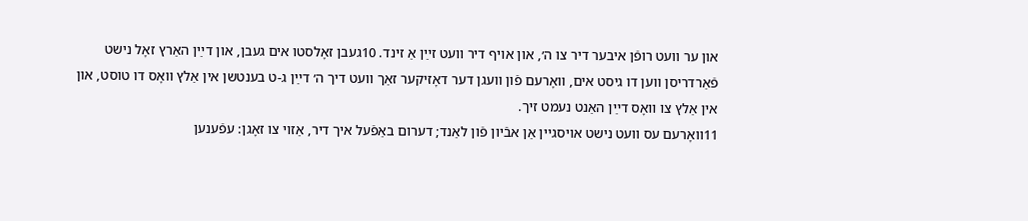און ער װעט רופֿן איבער דיר צו ה׳, און אױף דיר װעט זײַן אַ זינד. 10געבן זאָלסטו אים געבן, און דײַן האַרץ זאָל נישט פֿאַרדריסן װען דו גיסט אים, װאָרעם פֿון װעגן דער דאָזיקער זאַך װעט דיך ה׳ דײַן ג-ט בענטשן אין אַלץ װאָס דו טוסט, און אין אַלץ צו װאָס דײַן האַנט נעמט זיך.
11װאָרעם עס װעט נישט אױסגײן אַן אבֿיון פֿון לאַנד; דערום באַפֿעל איך דיר, אַזױ צו זאָגן: עפֿענען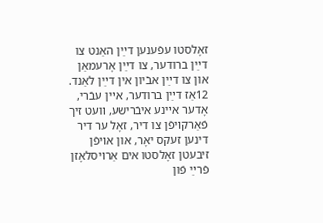זאָלסטו עפֿענען דײַן האַנט צו דײַן ברודער, צו דײַן אָרעמאַן און צו דײַן אבֿיון אין דײַן לאַנד.
12אַז דײַן ברודער, אײן עבֿרי, אָדער אײנע איבֿרישע, װעט זיך פֿאַרקױפֿן צו דיר, זאָל ער דיר דינען זעקס יאָר, און אױפֿן זיבעטן זאָלסטו אים אַרױסלאָזן פֿרײַ פֿון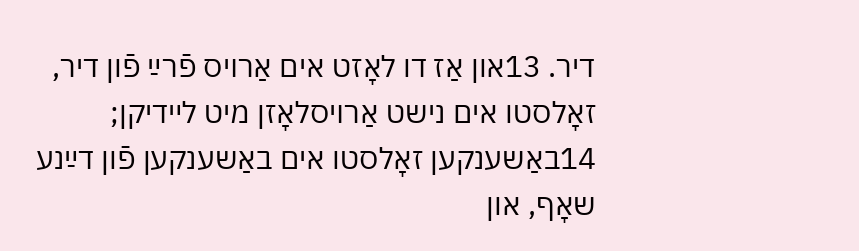דיר. 13און אַז דו לאָזט אים אַרױס פֿרײַ פֿון דיר, זאָלסטו אים נישט אַרױסלאָזן מיט לײדיקן; 14באַשענקען זאָלסטו אים באַשענקען פֿון דײַנע שאָף, און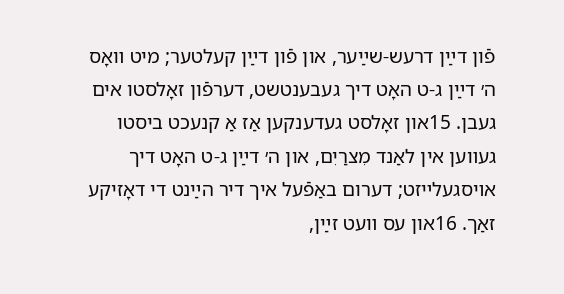פֿון דײַן דרעש-שײַער, און פֿון דײַן קעלטער; מיט װאָס ה׳ דײַן ג-ט האָט דיך געבענטשט, דערפֿון זאָלסטו אים געבן. 15און זאָלסט געדענקען אַז אַ קנעכט ביסטו געװען אין לאַנד מִצרַיִם, און ה׳ דײַן ג-ט האָט דיך אױסגעלײזט; דערום באַפֿעל איך דיר הײַנט די דאָזיקע זאַך. 16און עס װעט זײַן,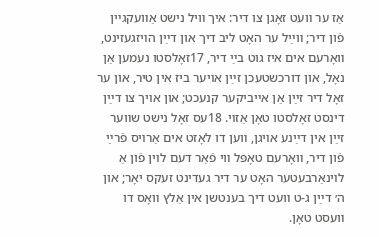אַז ער װעט זאָגן צו דיר: איך װיל נישט אַװעקגײן פֿון דיר; װײַל ער האָט ליב דיך און דײַן הױזגעזינט, װאָרעם אים איז גוט בײַ דיר, 17זאָלסטו נעמען אַן נאָל, און דורכשטעכן זײַן אױער ביז אין טיר, און ער זאָל דיר זײַן אַן אײביקער קנעכט; און אױך צו דײַן דינסט זאָלסטו טאָן אַזױ. 18עס זאָל נישט שװער זײַן אין דײַנע אױגן, װען דו לאָזט אים אַרױס פֿרײַ פֿון דיר, װאָרעם טאָפּל װי פֿאַר דעם לױן פֿון אַ לױנאַרבעטער האָט ער דיר געדינט זעקס יאָר; און ה׳ דײַן ג-ט װעט דיך בענטשן אין אַלץ װאָס דו װעסט טאָן.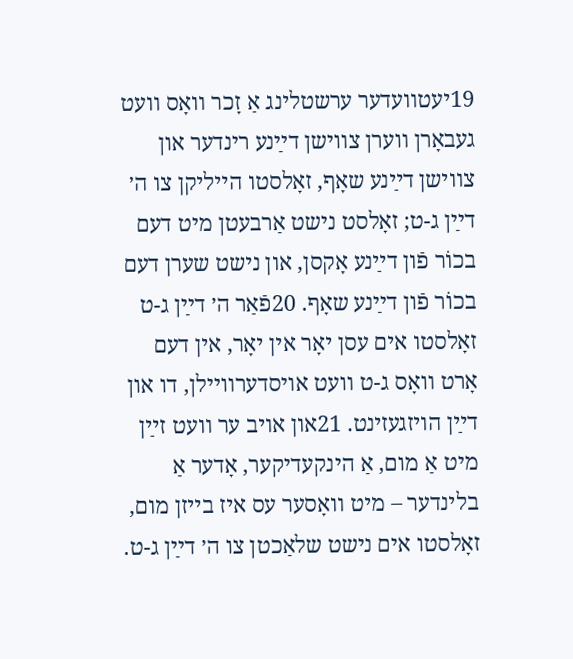19יעטװעדער ערשטלינג אַ זָכר װאָס װעט געבאָרן װערן צװישן דײַנע רינדער און צװישן דײַנע שאָף, זאָלסטו הײליקן צו ה׳ דײַן ג-ט; זאָלסט נישט אַרבעטן מיט דעם בכוֹר פֿון דײַנע אָקסן, און נישט שערן דעם בכוֹר פֿון דײַנע שאָף. 20פֿאַר ה׳ דײַן ג-ט זאָלסטו אים עסן יאָר אין יאָר, אין דעם אָרט װאָס ג-ט װעט אױסדערװײלן, דו און דײַן הױזגעזינט. 21און אױב ער װעט זײַן מיט אַ מום, אַ הינקעדיקער, אָדער אַ בלינדער – מיט װאָסער עס איז בײזן מום, זאָלסטו אים נישט שלאַכטן צו ה׳ דײַן ג-ט.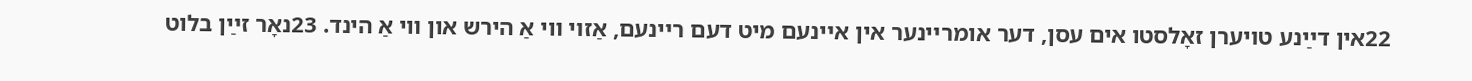22אין דײַנע טױערן זאָלסטו אים עסן, דער אומרײנער אין אײנעם מיט דעם רײנעם, אַזױ װי אַ הירש און װי אַ הינד. 23נאָר זײַן בלוט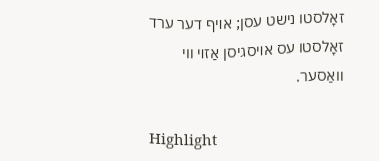זאָלסטו נישט עסן; אױף דער ערד זאָלסטו עס אױסגיסן אַזױ װי װאַסער.

Highlight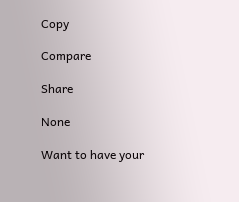Copy

Compare

Share

None

Want to have your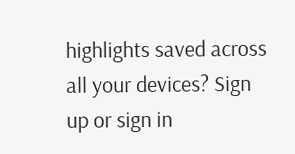highlights saved across all your devices? Sign up or sign in